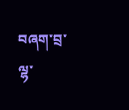བཞག་བྲ་ལྷ་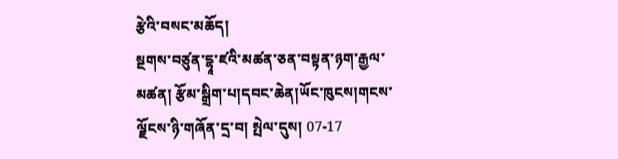རྩེའི་བསང་མཆོད།
སྔགས་བཙུན་དྷཱ་ཛའི་མཚན་ཅན་བསྟན་ཉག་རྒྱལ་མཚན། རྩོམ་སྒྲིག་པ།དབང་ཆེན།ཡོང་ཁུངས།གངས་ལྗོངས་ཉི་གཞོན་དྲ་བ། སྤེལ་དུས། 07-17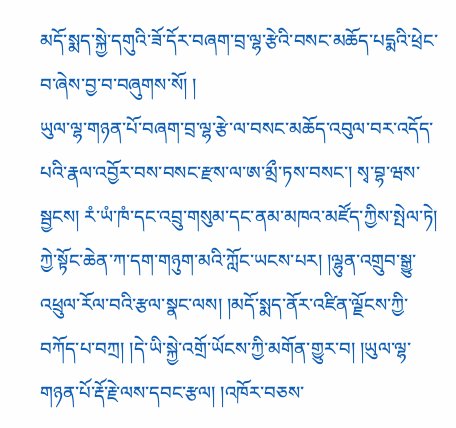མདོ་སྨད་སྐྱེ་དགུའི་ཟོ་དོར་བཞག་བྲ་ལྷ་རྩེའི་བསང་མཆོད་པདྨའི་ཕྲེང་བ་ཞེས་བྱ་བ་བཞུགས་སོ། །
ཡུལ་ལྷ་གཉན་པོ་བཞག་བྲ་ལྷ་རྩེ་ལ་བསང་མཆོད་འབུལ་བར་འདོད་པའི་རྣལ་འབྱོར་བས་བསང་རྫས་ལ་ཨ་མྲྀ་ཏས་བསང་། སྭ་བྷ་ཝས་སྦྱངས། རཾ་ཡཾ་ཁཾ་དང་འབྲུ་གསུམ་དང་ནམ་མཁའ་མཛོད་ཀྱིས་སྤེལ་ཏེ། ཀྱེ་སྟོང་ཆེན་ཀ་དག་གཉུག་མའི་ཀློང་ཡངས་པར། །ལྷུན་འགྲུབ་སྒྱུ་འཕྲུལ་རོལ་བའི་རྩལ་སྣང་ལས། །མདོ་སྨད་ནོར་འཛིན་ལྗོངས་ཀྱི་བཀོད་པ་བཀྲ། །དེ་ཡི་སྐྱེ་འགྲོ་ཡོངས་ཀྱི་མགོན་གྱུར་བ། །ཡུལ་ལྷ་གཉན་པོ་རྡོ་རྗེ་ལས་དབང་རྩལ། །འཁོར་བཅས་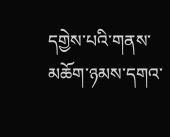དགྱེས་པའི་གནས་མཆོག་ཉམས་དགའ་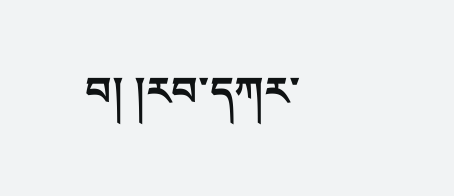བ། །རབ་དཀར་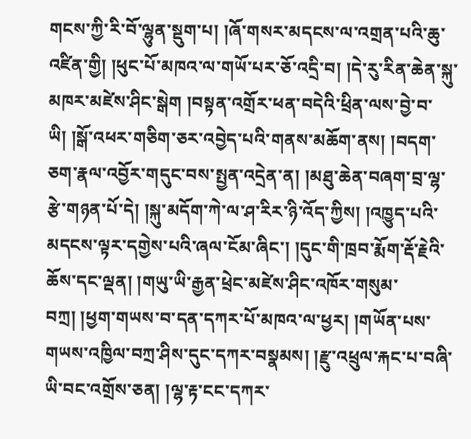གངས་ཀྱི་རི་བོ་ལྷུན་སྡུག་པ། །ཞོ་གསར་མདངས་ལ་འགྲན་པའི་ཆུ་འཛིན་གྱི། །ཕུང་པོ་མཁའ་ལ་གཡོ་པར་ཅོ་འདྲི་བ། །དེ་རུ་རིན་ཆེན་སྐུ་མཁར་མཛེས་ཤིང་སྒེག །བསྟན་འགྲོར་ཕན་བདེའི་ཕྲིན་ལས་བྱེ་བ་ཡི། །སྒོ་འཕར་གཅིག་ཅར་འབྱེད་པའི་གནས་མཆོག་ནས། །བདག་ཅག་རྣལ་འབྱོར་གདུང་བས་སྤྱན་འདྲེན་ན། །མཐུ་ཆེན་བཞག་བྲ་ལྷ་རྩེ་གཉན་པོ་དེ། །སྐུ་མདོག་ཀེ་ལ་ཤ་རིར་ཉི་འོད་ཀྱིས། །འཁྱུད་པའི་མདངས་ལྟར་དགྱེས་པའི་ཞལ་ངོམ་ཞིང་། །དུང་གི་ཁྲབ་རྨོག་རྡོ་རྗེའི་ཆོས་དང་ལྡན། །གཡུ་ཡི་རྒྱན་ཕྲེང་མཛེས་ཤིང་འཁོར་གསུམ་བཀྲ། །ཕྱག་གཡས་བ་དན་དཀར་པོ་མཁའ་ལ་ཕྱར། །གཡོན་པས་གཡས་འཁྱིལ་བཀྲ་ཤིས་དུང་དཀར་བསྣམས། །རྫུ་འཕྲུལ་རྐང་པ་བཞི་ཡི་བང་འགྲོས་ཅན། །ལྷ་རྟ་ངང་དཀར་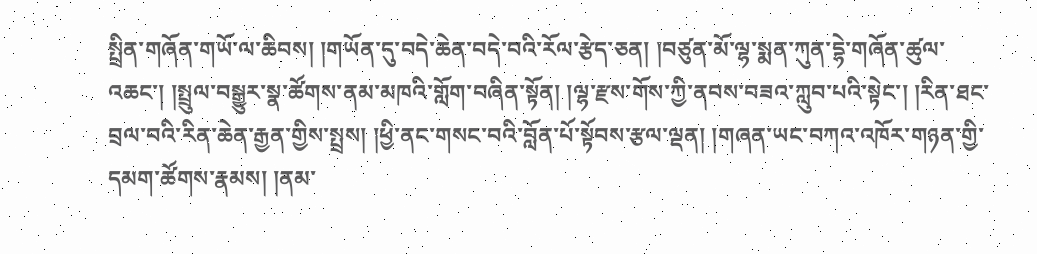སྤྲིན་གཞོན་གཡོ་ལ་ཆིབས། །གཡོན་དུ་བདེ་ཆེན་བདེ་བའི་རོལ་རྩེད་ཅན། །བཙུན་མོ་ལྷ་སྨན་ཀུན་དྷེ་གཞོན་ཚུལ་འཆང་། །སྤྲུལ་བསྒྱུར་སྣ་ཚོགས་ནམ་མཁའི་གློག་བཞིན་སྟོན། །ལྷ་རྫས་གོས་ཀྱི་ནབས་བཟའ་ཀླུབ་པའི་སྟེང་། །རིན་ཐང་བྲལ་བའི་རིན་ཆེན་རྒྱན་གྱིས་སྤྲས། །ཕྱི་ནང་གསང་བའི་བློན་པོ་སྟོབས་རྩལ་ལྡན། །གཞན་ཡང་བཀའ་འཁོར་གཉན་གྱི་དམག་ཚོགས་རྣམས། །ནམ་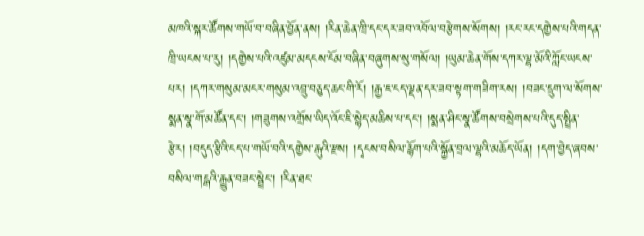མཁའི་སྐར་ཚོགས་གཡོ་བ་བཞིན་བྱོན་ནས། །རིན་ཆེན་ཁྲི་དང་དར་ཟབ་འབོལ་བརྩེགས་སོགས། །རང་རང་དགྱེས་པའི་གདན་ཁྲི་ཡངས་པ་རུ། །དགྱེས་པའི་འཛུམ་མདངས་ངོམ་བཞིན་བཞུགས་སུ་གསོལ། །ཡུམ་ཆེན་གོས་དཀར་ལྷ་མོའི་ཀློང་ཡངས་པར། །དཀར་གསུམ་མངར་གསུམ་འབྲུ་བཅུད་ཆང་གི་རོ། །རྒྱ་ཇ་ངད་ལྡན་དར་ཟབ་སྟག་གཟིག་རས། །བཟང་དྲུག་ལ་སོགས་སྨན་སྣ་གོ་མཚོན་དང་། །གཟུགས་འགྲོས་ཡིད་འོང་ཇི་སྙེད་མཆིས་པ་དང་། །སྨན་ཤིང་སྣ་ཚོགས་བསྲེགས་པའི་དུད་སྤྲིན་རྩེར། །བདུད་རྩིའི་ངད་པ་གཡོ་བའི་དགྱེས་རྒུའི་རྫས། །དྭངས་བསིལ་རྙོག་པའི་སྐྱོན་བྲལ་ལྷའི་མཆོད་ཡོན། །དག་བྱེད་ཞབས་བསིལ་གངྒའི་རྒྱུན་བཟང་སྦྲེང་། །རིན་ཐང་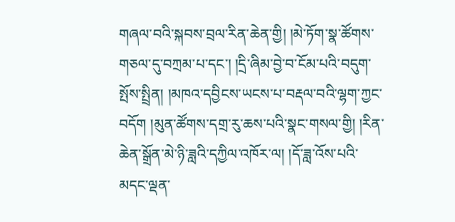གཞལ་བའི་སྐབས་བྲལ་རིན་ཆེན་གྱི། །མེ་ཏོག་སྣ་ཚོགས་གཅལ་དུ་བཀྲམ་པ་དང་། །དྲི་ཞིམ་བྱེ་བ་ངོམ་པའི་བདུག་སྤོས་སྤྲིན། །མཁའ་དབྱིངས་ཡངས་པ་བརྡལ་བའི་ལྷག་ཀྱང་བདོག །མུན་ཚོགས་དགྲ་རུ་ཆས་པའི་སྣང་གསལ་གྱི། །རིན་ཆེན་སྒྲོན་མེ་ཉི་ཟླའི་དཀྱིལ་འཁོར་ལ། །དོ་ཟླ་འོས་པའི་མདང་ལྡན་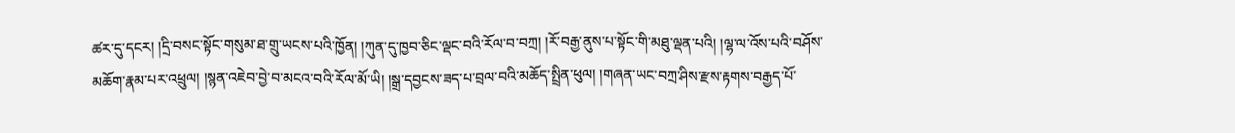ཚར་དུ་དངར། །དྲི་བསང་སྟོང་གསུམ་ཐ་གྲུ་ཡངས་པའི་ཁྱོན། །ཀུན་དུ་ཁྱབ་ཅིང་ལྡང་བའི་རོལ་བ་བཀྲ། །རོ་བརྒྱ་ནུས་པ་སྟོང་གི་མཐུ་ལྡན་པའི། །ལྷ་ལ་འོས་པའི་བཤོས་མཆོག་རྣམ་པར་འཕྲུལ། །སྙན་འཇེབ་བྱེ་བ་མངའ་བའི་རོལ་མོ་ཡི། །སྒྲ་དབྱངས་ཟད་པ་བྲལ་བའི་མཆོད་སྤྲིན་ཕུལ། །གཞན་ཡང་བཀྲ་ཤིས་རྫས་རྟགས་བརྒྱད་པོ་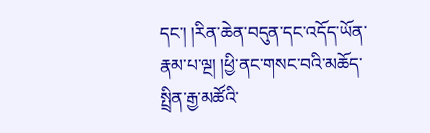དང་། །རིན་ཆེན་བདུན་དང་འདོད་ཡོན་རྣམ་པ་ལྔ། །ཕྱི་ནང་གསང་བའི་མཆོད་སྤྲིན་རྒྱ་མཚོའི་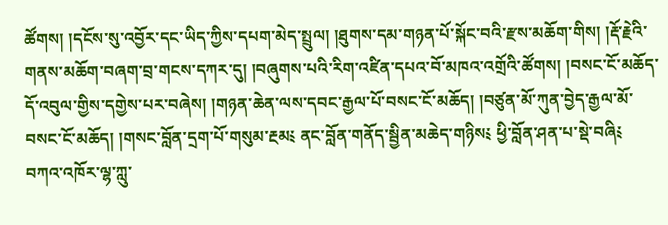ཚོགས། །དངོས་སུ་འབྱོར་དང་ཡིད་ཀྱིས་དཔག་མེད་སྤྲུལ། །ཐུགས་དམ་གཉན་པོ་སྐོང་བའི་རྫས་མཆོག་གིས། །རྡོ་རྗེའི་གནས་མཆོག་བཞག་བྲ་གངས་དཀར་དུ། །བཞུགས་པའི་རིག་འཛིན་དཔའ་བོ་མཁའ་འགྲོའི་ཚོགས། །བསང་ངོ་མཆོད་དོ་འབུལ་གྱིས་དགྱེས་པར་བཞེས། །གཉན་ཆེན་ལས་དབང་རྒྱལ་པོ་བསང་ངོ་མཆོད། །བཙུན་མོ་ཀུན་བྱེད་རྒྱལ་མོ་བསང་ངོ་མཆོད། །གསང་བློན་དྲག་པོ་གསུམ་རྔམ༴ ནང་བློན་གནོད་སྦྱིན་མཆེད་གཉིས༴ ཕྱི་བློན་ཤན་པ་སྡེ་བཞི༴ བཀའ་འཁོར་ལྷ་ཀླུ་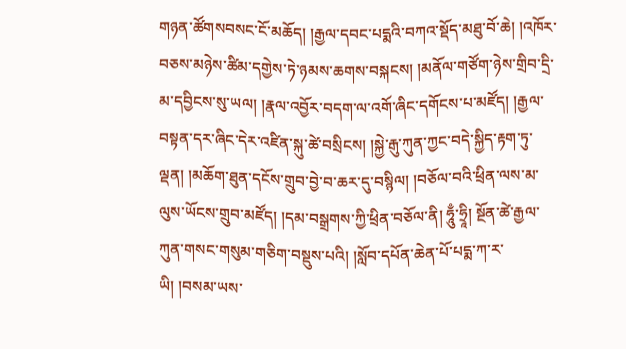གཉན་ཚོགསབསང་ངོ་མཆོད། །རྒྱལ་དབང་པདྨའི་བཀའ་སྡོད་མཐུ་བོ་ཆེ། །འཁོར་བཅས་མཉེས་ཚིམ་དགྱེས་ཏེ་ཉམས་ཆགས་བསྐངས། །མནོལ་གཙོག་ཉེས་གྲིབ་དྲི་མ་དབྱིངས་སུ་ཡལ། །རྣལ་འབྱོར་བདག་ལ་འགོ་ཞིང་དགོངས་པ་མཛོད། །རྒྱལ་བསྟན་དར་ཞིང་དེར་འཛིན་སྐུ་ཚེ་བསྲིངས། །སྐྱེ་རྒུ་ཀུན་ཀྱང་བདེ་སྐྱིད་རྟག་ཏུ་ལྡན། །མཆོག་ཐུན་དངོས་གྲུབ་བྱེ་བ་ཆར་དུ་བསྙིལ། །བཅོལ་བའི་ཕྲིན་ལས་མ་ལུས་ཡོངས་གྲུབ་མཛོད། །དམ་བསྒྲགས་ཀྱི་ཕྲིན་བཅོལ་ནི། ཧཱུྃ་ཧྲཱི། སྔོན་ཚེ་རྒྱལ་ཀུན་གསང་གསུམ་གཅིག་བསྡུས་པའི། །སློབ་དཔོན་ཆེན་པོ་པདྨ་ཀ་ར་ཡི། །བསམ་ཡས་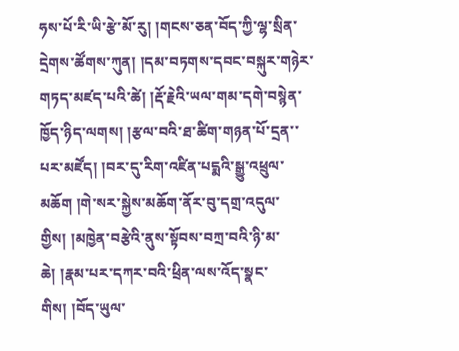ཧས་པོ་རི་ཡི་རྩེ་མོ་རུ། །གངས་ཅན་བོད་ཀྱི་ལྷ་སྲིན་དྲེགས་ཚོགས་ཀུན། །དམ་བཏགས་དབང་བསྐུར་གཉེར་གཏད་མཛད་པའི་ཚེ། །རྡོ་རྗེའི་ཡལ་གམ་དགེ་བསྙེན་ཁྱོད་ཉིད་ལགས། །རྩལ་བའི་ཐ་ཚིག་གཉན་པོ་དྲན་་པར་མཛོད། །བར་དུ་རིག་འཛིན་པདྨའི་སྒྱུ་འཕྲུལ་མཆོག །གེ་སར་སྐྱེས་མཆོག་ནོར་བུ་དགྲ་འདུལ་གྱིས། །མཁྱེན་བརྩེའི་ནུས་སྟོབས་བཀྲ་བའི་ཉི་མ་ཆེ། །རྣམ་པར་དཀར་བའི་ཕྲིན་ལས་འོད་སྣང་གིས། །བོད་ཡུལ་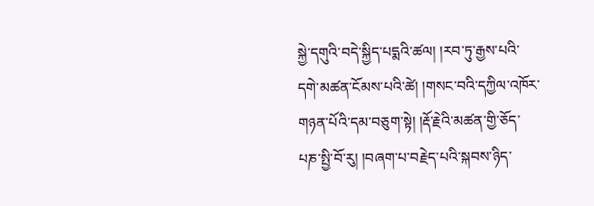སྐྱེ་དགུའི་བདེ་སྐྱིད་པདྨའི་ཚལ། །རབ་ཏུ་རྒྱས་པའི་དགེ་མཚན་ངོམས་པའི་ཚེ། །གསང་བའི་དཀྱིལ་འཁོར་གཉན་པོའི་དམ་བཅུག་སྟེ། །རྡོ་རྗེའི་མཚན་གྱི་ཅོད་པཎ་སྤྱི་བོ་རུ། །བཞག་པ་བརྗེད་པའི་སྐབས་ཉིད་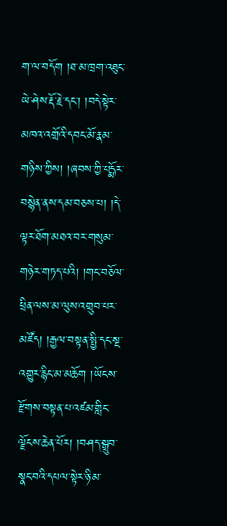ག་ལ་བདོག །ཐ་མ་ཁྲག་འཐུང་ཡེ་ཤེས་རྡོ་རྗེ་དང་། །བདེ་སྟེར་མཁའ་འགྲོའི་དབང་མོ་རྣམ་གཉིས་ཀྱིས། །ཞབས་ཀྱི་པདྨོར་བསྙེན་ནས་དམ་བཅས་པ། །དེ་ལྟར་ཐོག་མཐའ་བར་གསུམ་གཉེར་གཏད་པའི། །གང་བཅོལ་ཕྲིན་ལས་མ་ལུས་འགྲུབ་པར་མཛོད། །རྒྱལ་བསྟན་སྤྱི་དང་སྔ་འགྱུར་རྙིང་མ་མཆོག །ཡོངས་རྫོགས་བསྟན་པ་འཛམ་གླིང་ལྗོངས་ཆེན་པོར། །བཤད་སྒྲུབ་སྣང་བའི་དཔལ་སྟེར་ཉི་མ་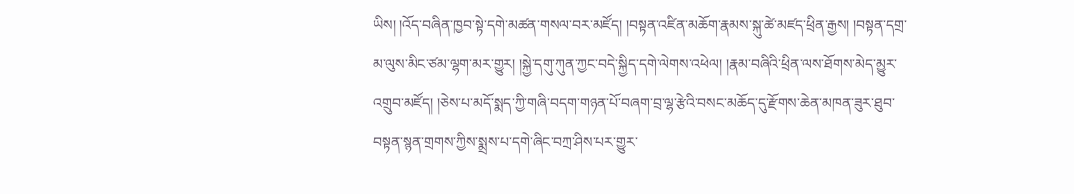ཡིས། །འོད་བཞིན་ཁྱབ་སྟེ་དགེ་མཚན་གསལ་བར་མཛོད། །བསྟན་འཛིན་མཆོག་རྣམས་སྐུ་ཚེ་མཛད་ཕྲིན་རྒྱས། །བསྟན་དགྲ་མ་ལུས་མིང་ཙམ་ལྷག་མར་གྱུར། །སྐྱེ་དགུ་ཀུན་ཀྱང་བདེ་སྐྱིད་དགེ་ལེགས་འཕེལ། །རྣམ་བཞིའི་ཕྲིན་ལས་ཐོགས་མེད་མྱུར་འགྲུབ་མཛོད། །ཅེས་པ་མདོ་སྨད་ཀྱི་གཞི་བདག་གཉན་པོ་བཞག་བྲ་ལྷ་རྩེའི་བསང་མཆོད་དུ་རྫོགས་ཆེན་མཁན་ཟུར་ཐུབ་བསྟན་སྙན་གྲགས་ཀྱིས་སྨྲས་པ་དགེ་ཞིང་བཀྲ་ཤིས་པར་གྱུར་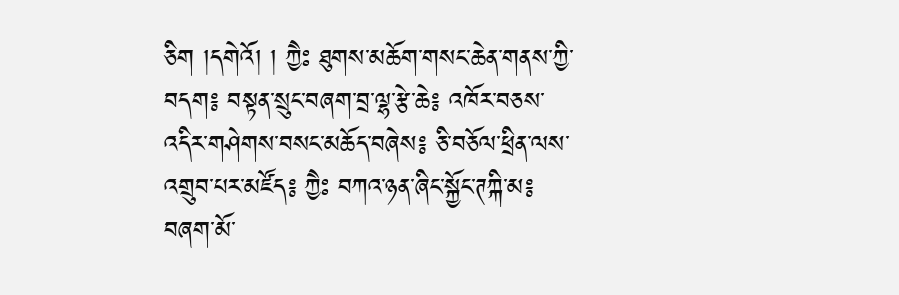ཅིག །དགེའོ། ། ཀྱཻཿ ཐུགས་མཆོག་གསང་ཆེན་གནས་ཀྱི་བདག༔ བསྟན་སྲུང་བཞག་བྲ་ལྷ་རྩེ་ཆེ༔ འཁོར་བཅས་འདིར་གཤེགས་བསང་མཆོད་བཞེས༔ ཅི་བཅོལ་ཕྲིན་ལས་འགྲུབ་པར་མཛོད༔ ཀྱཻཿ བཀའ་ཉན་ཞིང་སྐྱོང་ཊཀྐི་མ༔ བཞག་མོ་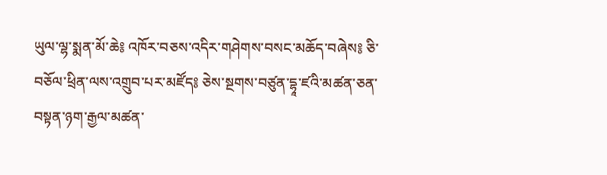ཡུལ་ལྷ་སྨན་མོ་ཆེ༔ འཁོར་བཅས་འདིར་གཤེགས་བསང་མཆོད་བཞེས༔ ཅི་བཅོལ་ཕྲིན་ལས་འགྲུབ་པར་མཛོད༔ ཅེས་སྔགས་བཙུན་དྷཱ་ཛའི་མཚན་ཅན་བསྟན་ཉག་རྒྱལ་མཚན་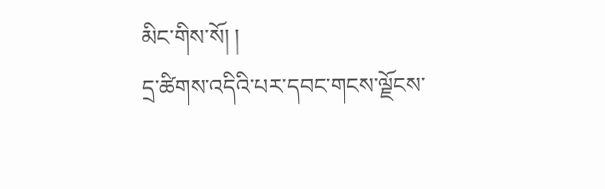མིང་གིས་སོ། །
དྲ་ཚིགས་འདིའི་པར་དབང་གངས་ལྗོངས་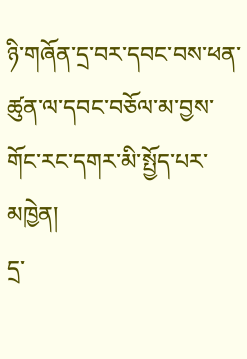ཉི་གཞོན་དྲ་བར་དབང་བས་ཕན་ཚུན་ལ་དབང་བཅོལ་མ་བྱས་གོང་རང་དགར་མི་སྤྱོད་པར་མཁྱེན།
དྲ་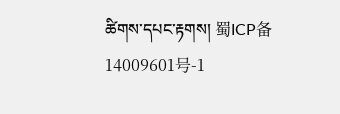ཚིགས་དཔང་རྟགས། 蜀ICP备14009601号-1